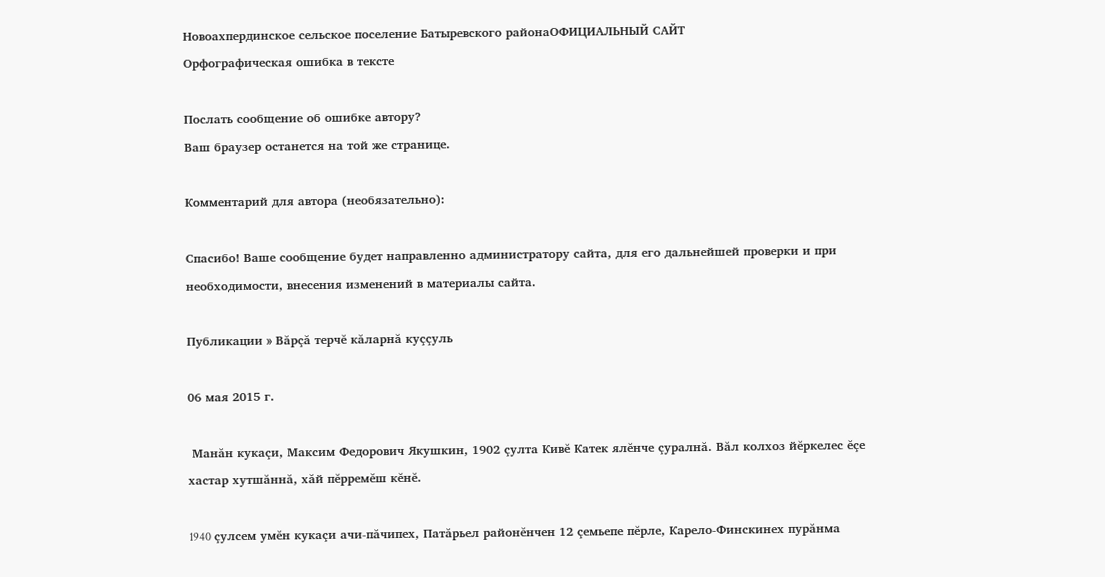Новоахпердинское сельское поселение Батыревского районаОФИЦИАЛЬНЫЙ САЙТ
Орфографическая ошибка в тексте

Послать сообщение об ошибке автору?
Ваш браузер останется на той же странице.

Комментарий для автора (необязательно):

Спасибо! Ваше сообщение будет направленно администратору сайта, для его дальнейшей проверки и при необходимости, внесения изменений в материалы сайта.

Публикации » Вăрçă терчĕ кăларнă куççуль

06 мая 2015 г.

 Манăн кукаçи, Максим Федорович Якушкин, 1902 çулта Кивĕ Катек ялĕнче çуралнă. Вăл колхоз йĕркелес ĕçе хастар хутшăннă, хăй пĕрремĕш кĕнĕ.

1940 çулсем умĕн кукаçи ачи-пăчипех, Патăрьел районĕнчен 12 çемьепе пĕрле, Карело-Финскинех пурăнма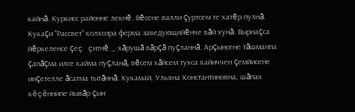кайнă. Куркисс районне лекнĕ. Вĕсене валли çуртсем те хатĕр пулнă. Кукаçи "Рассвет" колхозра ферма заведующийĕнче вăй хунă. Вырнаçса йĕркеленсе çеç çитнĕ _ хăрушă вăрçă пуçланнă. Арçынсене тăшманпа çапăçма илсе кайма пуçланă, вĕсем хăйсем тухса кайиччен çемйисене инçетелле ăсатма тытăннă. Кукамай, Ульяна Константиновна, шăпах кĕçĕннипе йывăр çын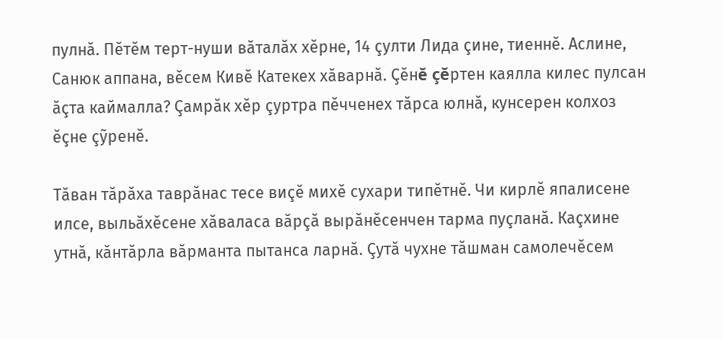пулнă. Пĕтĕм терт-нуши вăталăх хĕрне, 14 çулти Лида çине, тиеннĕ. Аслине, Санюк аппана, вĕсем Кивĕ Катекех хăварнă. Çĕнĕ çĕртен каялла килес пулсан ăçта каймалла? Çамрăк хĕр çуртра пĕчченех тăрса юлнă, кунсерен колхоз ĕçне çỹренĕ.

Тăван тăрăха таврăнас тесе виçĕ михĕ сухари типĕтнĕ. Чи кирлĕ япалисене илсе, выльăхĕсене хăваласа вăрçă вырăнĕсенчен тарма пуçланă. Каçхине утнă, кăнтăрла вăрманта пытанса ларнă. Çутă чухне тăшман самолечĕсем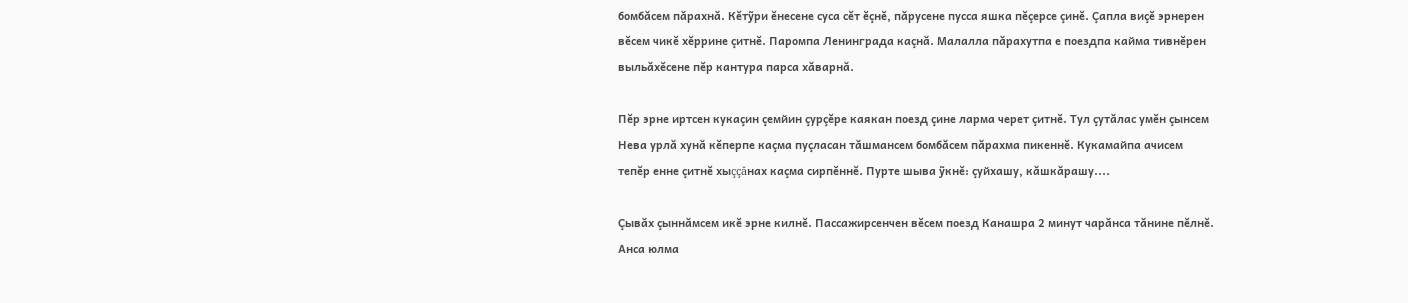бомбăсем пăрахнă. Кĕтỹри ĕнесене суса сĕт ĕçнĕ, пăрусене пусса яшка пĕçерсе çинĕ. Çапла виçĕ эрнерен вĕсем чикĕ хĕррине çитнĕ. Паромпа Ленинграда каçнă. Малалла пăрахутпа е поездпа кайма тивнĕрен выльăхĕсене пĕр кантура парса хăварнă.

Пĕр эрне иртсен кукаçин çемйин çурçĕре каякан поезд çине ларма черет çитнĕ. Тул çутăлас умĕн çынсем Нева урлă хунă кĕперпе каçма пуçласан тăшмансем бомбăсем пăрахма пикеннĕ. Кукамайпа ачисем тепĕр енне çитнĕ хыççăнах каçма сирпĕннĕ. Пурте шыва ỹкнĕ: çуйхашу, кăшкăрашу....

Çывăх çыннăмсем икĕ эрне килнĕ. Пассажирсенчен вĕсем поезд Канашра 2 минут чарăнса тăнине пĕлнĕ. Анса юлма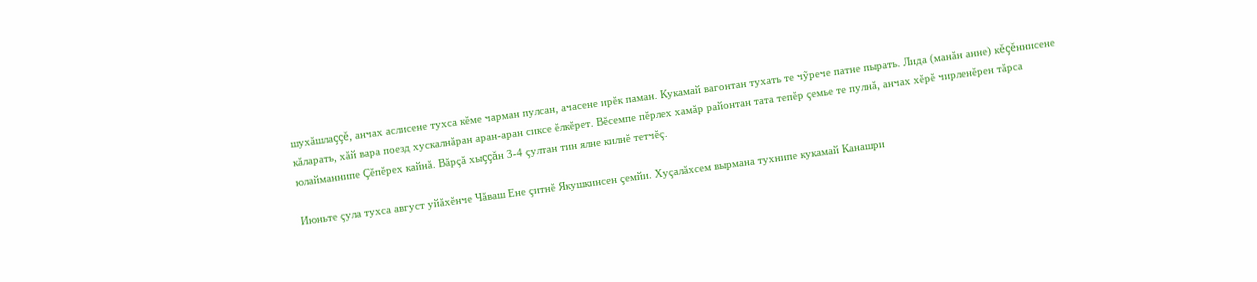шухăшлаççĕ, анчах аслисене тухса кĕме чарман пулсан, ачасене ирĕк паман. Кукамай вагонтан тухать те чỹрече патне пырать. Лида (манăн анне) кĕçĕннисене кăларать, хăй вара поезд хускалнăран аран-аран сиксе ĕлкĕрет. Вĕсемпе пĕрлех хамăр районтан тата тепĕр çемье те пулнă, анчах хĕрĕ чирленĕрен тăрса юлайманнипе Çĕпĕрех кайнă. Вăрçă хыççăн 3-4 çултан тин ялне килнĕ тетчĕç.

Июньте çула тухса август уйăхĕнче Чăваш Ене çитнĕ Якушкинсен çемйи. Хуçалăхсем вырмана тухнипе кукамай Канашри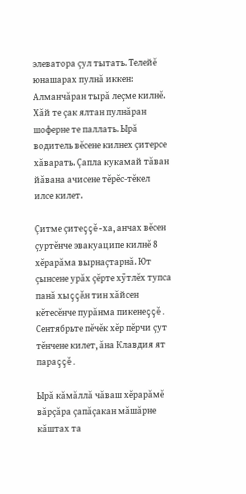элеватора çул тытать. Телейĕ юнашарах пулнă иккен: Алманчăран тырă леçме килнĕ. Хăй те çак ялтан пулнăран шоферне те паллать. Ырă водитель вĕсене килнех çитерсе хăварать. Çапла кукамай тăван йăвана ачисене тĕрĕс-тĕкел илсе килет.

Çитме çитеççĕ-ха, анчах вĕсен çуртĕнче эвакуаципе килнĕ 8 хĕрарăма вырнаçтарнă. Ют çынсене урăх çĕрте хỹтлĕх тупса панă хыççăн тин хăйсен кĕтесĕнче пурăнма пикенеççĕ. Сентябрьте пĕчĕк хĕр пĕрчи çут тĕнчене килет, ăна Клавдия ят параççĕ.

Ырă кăмăллă чăваш хĕрарăмĕ вăрçăра çапăçакан мăшăрне кăштах та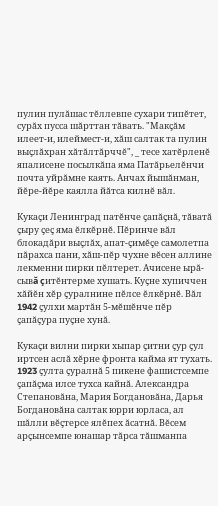пулин пулăшас тĕллевпе сухари типĕтет, сурăх пусса шăрттан тăвать. "Макçăм илеет-и, илеймест-и, хăш салтак та пулин выçлăхран хăтăлтăрччĕ", _ тесе хатĕрленĕ япалисене посылкăпа яма Патăрьелĕнчи почта уйрăмне каять. Анчах йышăнман, йĕре-йĕре каялла йăтса килнĕ вăл.

Кукаçи Ленинград патĕнче çапăçнă, тăватă çыру çеç яма ĕлкĕрнĕ. Пĕринче вăл блокадăри выçлăх, апат-çимĕçе самолетпа пăрахса пани, хăш-пĕр чухне вĕсен аллине лекменни пирки пĕлтерет. Ачисене ырă-сывă çитĕнтерме хушать. Куçне хупиччен хăйĕн хĕр çуралнине пĕлсе ĕлкĕрнĕ. Вăл 1942 çулхи мартăн 5-мĕшĕнче пĕр çапăçура пуçне хунă.

Кукаçи вилни пирки хыпар çитни çур çул иртсен аслă хĕрне фронта кайма ят тухать. 1923 çулта çуралнă 5 пикене фашистсемпе çапăçма илсе тухса кайнă. Александра Степановăна, Мария Богдановăна, Дарья Богдановăна салтак юрри юрласа, ал шăлли вĕçтерсе ялĕпех ăсатнă. Вĕсем арçынсемпе юнашар тăрса тăшманпа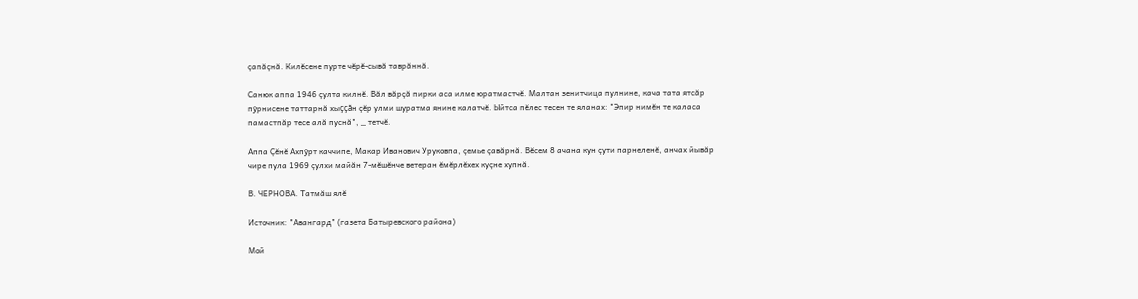çапăçнă. Килĕсене пурте чĕрĕ-сывă таврăннă.

Санюк аппа 1946 çулта килнĕ. Вăл вăрçă пирки аса илме юратмастчĕ. Малтан зенитчица пулнине, кача тата ятсăр пỹрнисене таттарнă хыççăн çĕр улми шуратма янине калатчĕ. Ыйтса пĕлес тесен те яланах: "Эпир нимĕн те каласа памастпăр тесе алă пуснă", _ тетчĕ.

Аппа Çĕнĕ Ахпỹрт каччипе, Макар Иванович Уруковпа, çемье çавăрнă. Вĕсем 8 ачана кун çути парнеленĕ, анчах йывăр чире пула 1969 çулхи майăн 7-мĕшĕнче ветеран ĕмĕрлĕхех куçне хупнă.

В. ЧЕРНОВА. Татмăш ялĕ

Источник: "Авангард" (газета Батыревского района)

Мой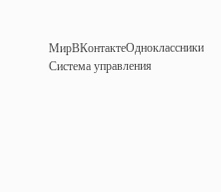МирВКонтактеОдноклассники
Система управления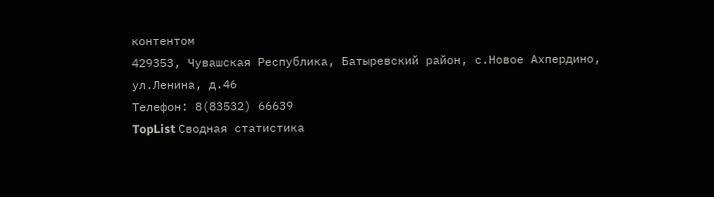контентом
429353, Чувашская Республика, Батыревский район, с.Новое Ахпердино, ул.Ленина, д.46
Телефон: 8(83532) 66639
TopList Сводная статистика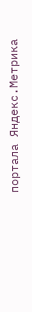портала Яндекс.Метрика